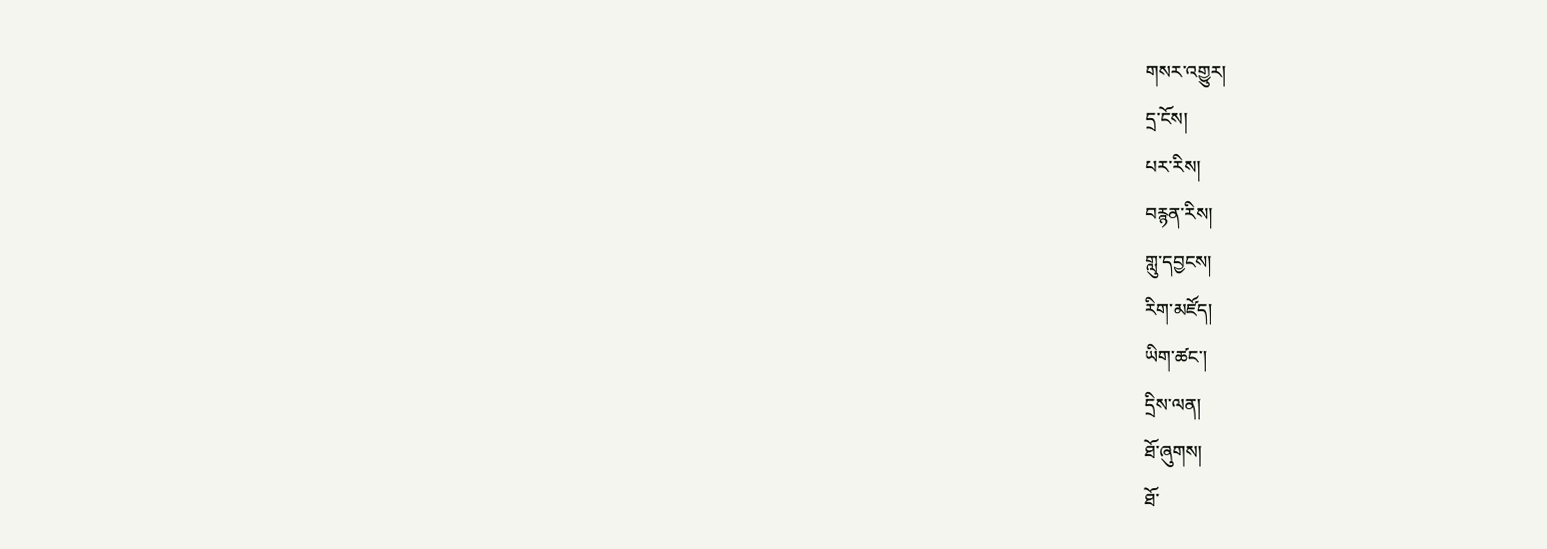གསར་འགྱུར།
དྲ་ངོས།
པར་རིས།
བརྙན་རིས།
གླུ་དབྱངས།
རིག་མཛོད།
ཡིག་ཚང་།
དྲིས་ལན།
ཐོ་ཞུགས།
ཐོ་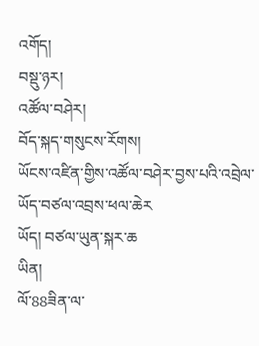འགོད།
བསྡུ་ཉར།
འཚོལ་བཤེར།
བོད་སྐད་གསུངས་རོགས།
ཡོངས་འཛིན་གྱིས་འཚོལ་བཤེར་བྱས་པའི་འབྲེལ་ཡོད་བཙལ་འབྲས་ཕལ་ཆེར
ཡོད། བཙལ་ཡུན་སྐར་ཆ
ཡིན།
ལོ་88ཟིན་ལ་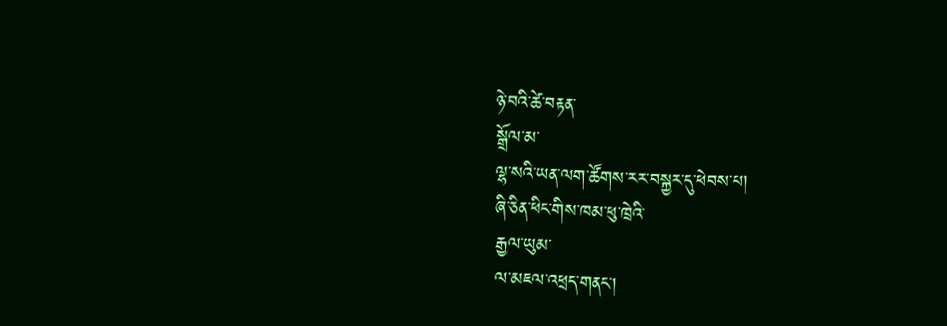ཉེ་བའི་ཚེ་བརྟན་
སྒྲོལ་མ་
ལྷ་སའི་ཡན་ལག་ཚོགས་རར་བསྐྱར་དུ་ཕེབས་པ།
ཞི་ཅིན་ཕིང་གིས་ཁམ་ཕུ་ཁྲེའི་
རྒྱལ་ཡུམ་
ལ་མཇལ་འཕྲད་གནང་།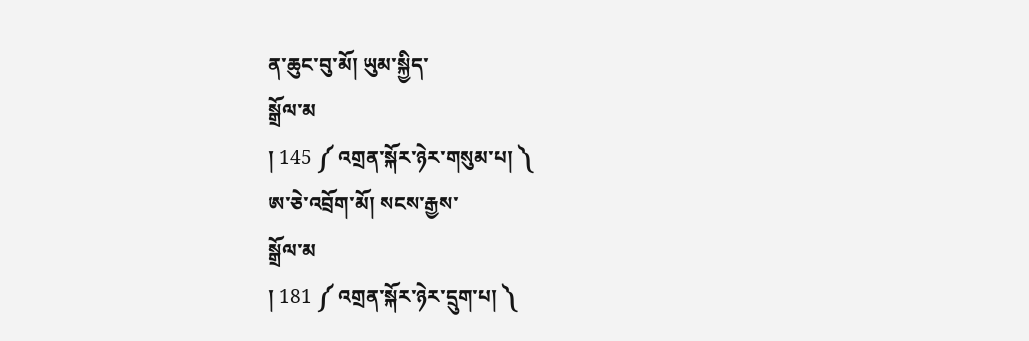ན་ཆུང་བུ་མོ། ཡུམ་སྐྱིད་
སྒྲོལ་མ
། 145 ༼ འགྲན་སྐོར་ཉེར་གསུམ་པ། ༽
ཨ་ཅེ་འབྲོག་མོ། སངས་རྒྱས་
སྒྲོལ་མ
། 181 ༼ འགྲན་སྐོར་ཉེར་དྲུག་པ། ༽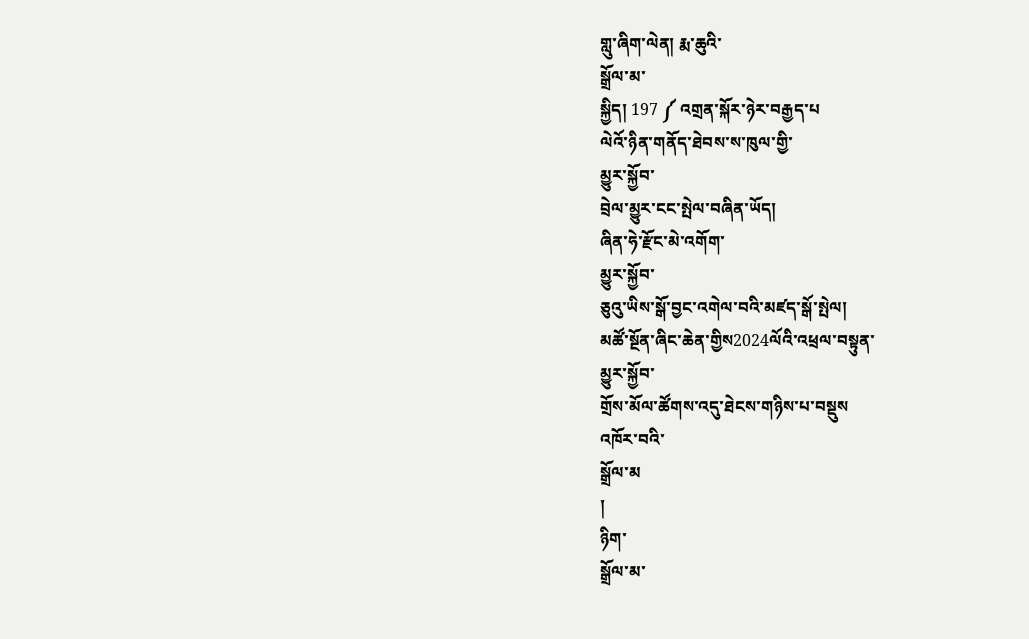གླུ་ཞིག་ལེན། རྨ་ཆུའི་
སྒྲོལ་མ་
སྐྱིད། 197 ༼ འགྲན་སྐོར་ཉེར་བརྒྱད་པ
ལེའོ་ཉིན་གནོད་ཐེབས་ས་ཁུལ་གྱི་
མྱུར་སྐྱོབ་
བྲེལ་མྱུར་ངང་སྤེལ་བཞིན་ཡོད།
ཞིན་ཧེ་རྫོང་མེ་འགོག་
མྱུར་སྐྱོབ་
ཅུའུ་ཡིས་སྒོ་བྱང་འགེལ་བའི་མཛད་སྒོ་སྤེལ།
མཚོ་སྔོན་ཞིང་ཆེན་གྱིས2024ལོའི་འཕྲལ་བསྟུན་
མྱུར་སྐྱོབ་
གྲོས་མོལ་ཚོགས་འདུ་ཐེངས་གཉིས་པ་བསྡུས
འཁོར་བའི་
སྒྲོལ་མ
།
ཉིག་
སྒྲོལ་མ་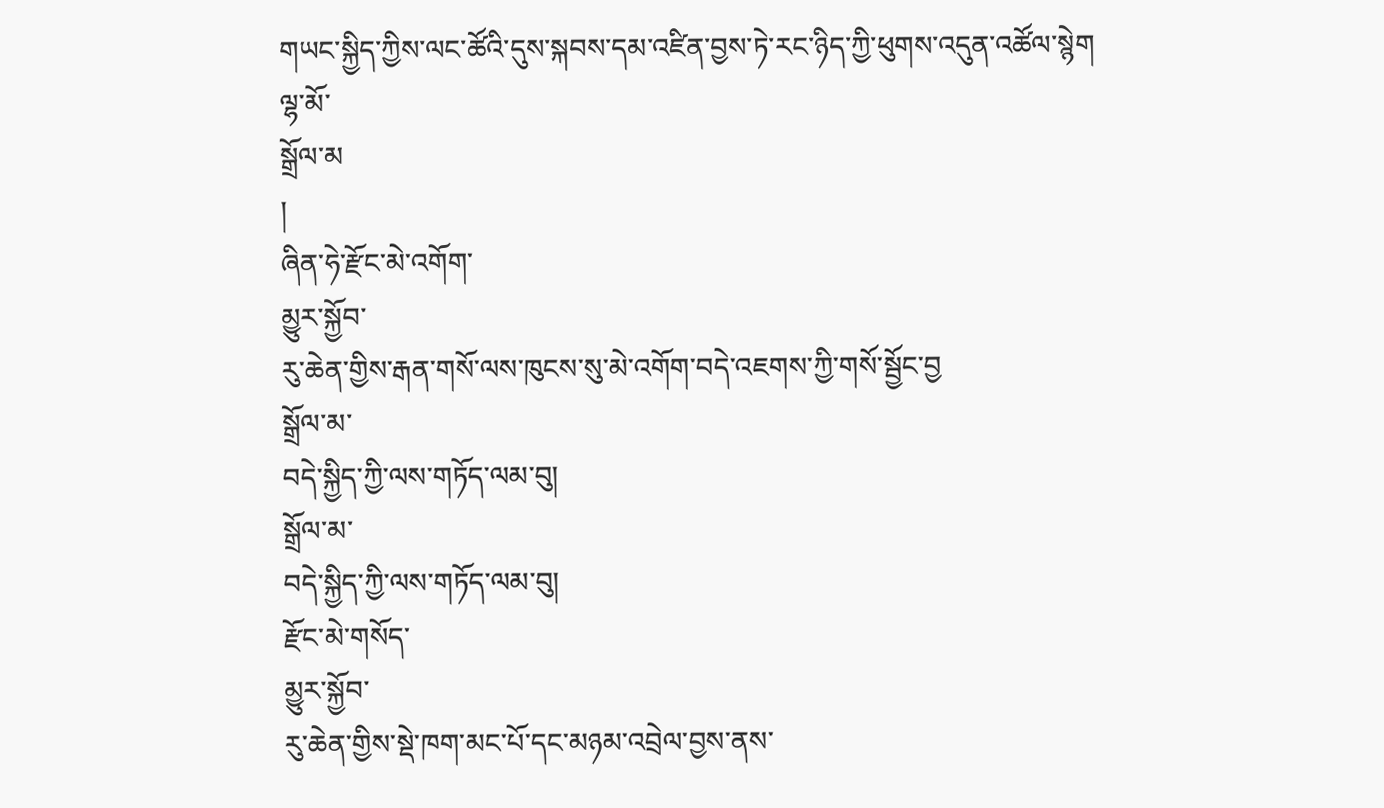གཡང་སྐྱིད་ཀྱིས་ལང་ཚོའི་དུས་སྐབས་དམ་འཛིན་བྱས་ཏེ་རང་ཉིད་ཀྱི་ཕུགས་འདུན་འཚོལ་སྙེག
ལྷ་མོ་
སྒྲོལ་མ
།
ཞིན་ཧེ་རྫོང་མེ་འགོག་
མྱུར་སྐྱོབ་
རུ་ཆེན་གྱིས་རྒན་གསོ་ལས་ཁུངས་སུ་མེ་འགོག་བདེ་འཇགས་ཀྱི་གསོ་སྦྱོང་བྱ
སྒྲོལ་མ་
བདེ་སྐྱིད་ཀྱི་ལས་གཏོད་ལམ་བུ།
སྒྲོལ་མ་
བདེ་སྐྱིད་ཀྱི་ལས་གཏོད་ལམ་བུ།
རྫོང་མེ་གསོད་
མྱུར་སྐྱོབ་
རུ་ཆེན་གྱིས་སྡེ་ཁག་མང་པོ་དང་མཉམ་འབྲེལ་བྱས་ནས་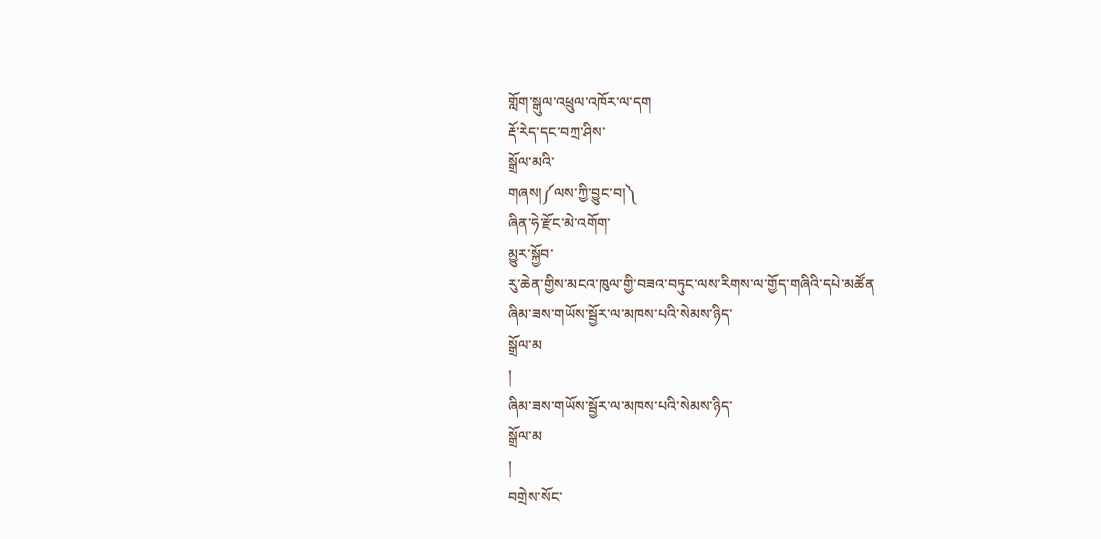གློག་སྒུལ་འཕྲུལ་འཁོར་ལ་དག
རྡོ་རེད་དང་བཀྲ་ཤིས་
སྒྲོལ་མའི་
གཞས།༼ལས་ཀྱི་བྱུང་བ།༽
ཞིན་ཧེ་རྫོང་མེ་འགོག་
མྱུར་སྐྱོབ་
རུ་ཆེན་གྱིས་མངའ་ཁུལ་གྱི་བཟའ་བཏུང་ལས་རིགས་ལ་གྱོད་གཞིའི་དཔེ་མཚོན
ཞིམ་ཟས་གཡོས་སྦྱོར་ལ་མཁས་པའི་སེམས་ཉིད་
སྒྲོལ་མ
།
ཞིམ་ཟས་གཡོས་སྦྱོར་ལ་མཁས་པའི་སེམས་ཉིད་
སྒྲོལ་མ
།
བགྲེས་སོང་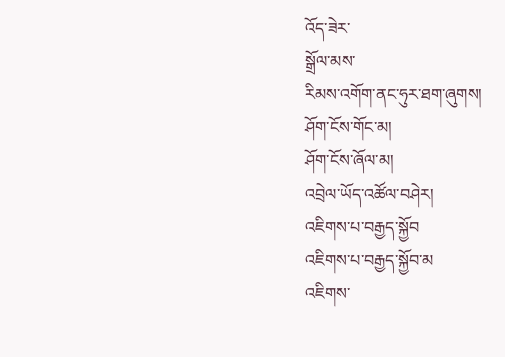འོད་ཟེར་
སྒྲོལ་མས་
རིམས་འགོག་ནང་ཧུར་ཐག་ཞུགས།
ཤོག་ངོས་གོང་མ།
ཤོག་ངོས་ཞོལ་མ།
འབྲེལ་ཡོད་འཚོལ་བཤེར།
འཇིགས་པ་བརྒྱད་སྐྱོབ
འཇིགས་པ་བརྒྱད་སྐྱོབ་མ
འཇིགས་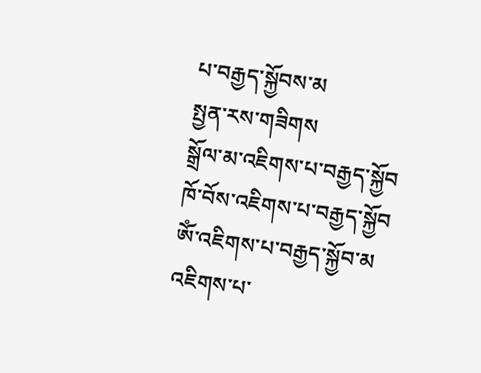པ་བརྒྱད་སྐྱོབས་མ
སྤྱན་རས་གཟིགས
སྒྲོལ་མ་འཇིགས་པ་བརྒྱད་སྐྱོབ
ཁོ་བོས་འཇིགས་པ་བརྒྱད་སྐྱོབ
ཨོཾ་འཇིགས་པ་བརྒྱད་སྐྱོབ་མ
འཇིགས་པ་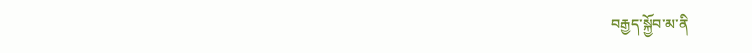བརྒྱད་སྐྱོབ་མ་ནི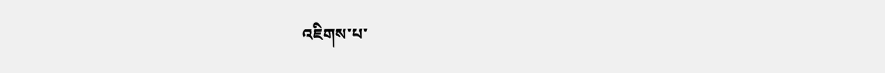འཇིགས་པ་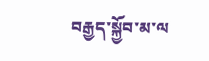བརྒྱད་སྐྱོབ་མ་ལ